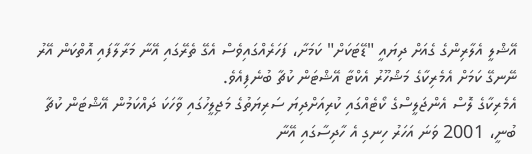އޭޝްލީ އެލާރިންގެ ގެއަށް ދިޔައީ "ޑޭޓަކަށް" ކަމަށާ، ފަހަރެއްގައިވެސް އެގޭ ތެރޭގައި އޭނާ މަރާލާފައި އޮތްކަން އޭރު ނޭނގޭ ކަމަށް އެމެރިކާގެ މަޝްހޫރު އެކްޓާ އޭޝްޓަން ކުޗާ ބުނެފިއެވެ.
އެމެރިކާގެ ލޮސް އެންޖަލީސްގެ ކޯޓެއްގައި ކުރިއަށްދިޔަ ސަރިޔަތުގެ މަޖިލީހުގައި ވާހަކަ ދައްކަމުން އޭޝްޓަން ކުޗާ ބުނީ، 2001 ވަނަ އަހަރު ހިނގި އެ ހާދިސާގައި އޭނާ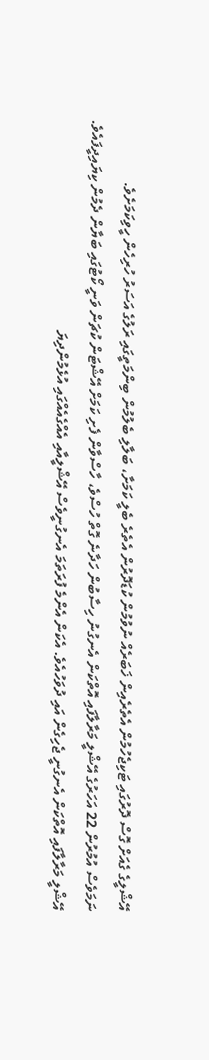އޭޝްލީގެ ގެއަށް ގޮސް ދޮރުގައި ޓަކިޖެހުމުން އެތެރެއިން ޚަބަރެއް ނުވުމުން ކުޑަދޮރުން އެތެރެ ބެލީ ކަމަށާ، ބަލާލި ބެލުމުން ބިންމަތީގައި ރަލުގެ އަސަރު ހުރިހެން ހީވިކަމަށެވެ.
ނަމަވެސް އުމުރުން 22 އަހަރުގެ އޭޝްލީ މަރާލާފައި އޮތްކަން އެނގުނު ހިސާބުން ހަދާނެ ގޮތް ހުސްވެ، ހާސްވާން ފެށި ކަމަށް އޭޝްޓަން ކުޗަން ވަނީ ކޯޓުގައި ބަޔާން ދެމުން ކިޔައިދީފައެވެ.
އޭޝްލީ މަރާލާފައި އޮތްކަން އެނގުނީ ޖެހިގެން އައި ދުވަހުއެވެ. އެކަން އެންމެ ފުރަތަމަ އެނގުނީވެސް އޭޝްލީއާއި އެއްގެއެއްގައި އުޅެމުންދިޔަ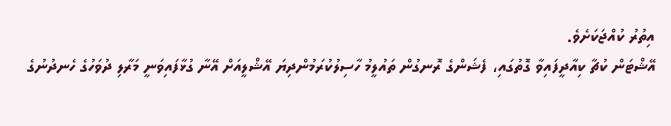އިތުރު ކުއްޖަކަށެވެ.
އޭޝްޓަން ކުޗާ ކިއާދީފައިވާ ގޮތުގައި، ފެޝަންގެ ރޮނގުން ތައުލީމު ހާސިލުކުރަމުންދިޔަ އޭޝްލީއަށް އޭނާ ގުޅާފައިވަނީ މަރާލި ދުވަހުގެ ހެނދުނުގެ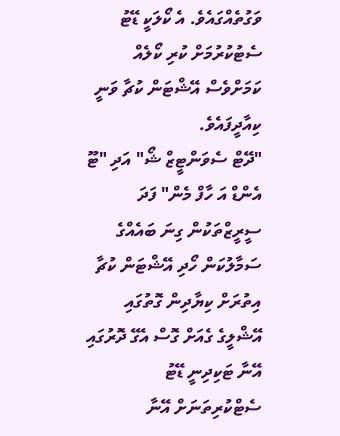ވަގުތެއްގައެވެ. އެ ކޯލަކީ ޑޭޓު ސެޓުކުރުމަށް ކުރި ކޯލެއް ކަމަށްވެސް އޭޝްޓަން ކުޗާ ވަނީ ކިއާދީފައެވެ.
"ދޭޓް ސެވަންޓީޒް ޝޯ" އަދި "ޓޫ އެންޑް އަ ހާފް މެން" ފަދަ ސީރީޒްތަކުން ގިނަ ބައެއްގެ ސަމާލުކަން ހޯދި އޭޝްޓަން ކުޗާ އިތުރަށް ކިޔާދިން ގޮތުގައި އޭޝްލީގެ ގެއަށް ގޮސް އެގޭ ދޮރުގައި އޭނާ ޓަކިދިނީ ޑޭޓު ސެޓްކުރިތަނަށް އޭނާ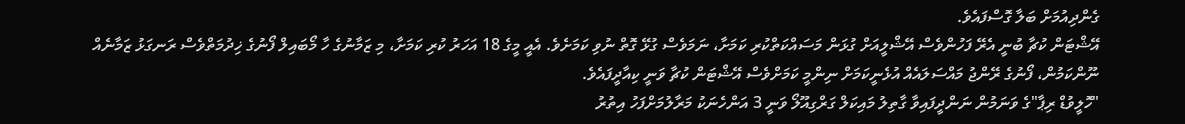ގެންދިއުމަށް ބަލާ ގޮސްފައެވެ.
އޭޝްޓަން ކުޗާ ބުނީ އެރޭ ފަހުންވެސް އޭޝްލީއަށް ގުޅަން މަސައްކަތްކުރި ކަމަށާ، ނަމަވެސް ގުޅޭ ގޮތް ނުވި ކަމަށެވެ. އެއީ މީގެ 18 އަހަރު ކުރި ކަމަށާ، މި ޒަމާނުގެ ހާ މޯބައިލް ފޯނުގެ ޚިދުމަތްވެސް ރަނގަޅު ޒަމާނެއް ނޫންކަމުން، ފޯނުގެ ރޭންޖު މައްސަލައެއް އުޅެނީކަމަށް ނިންމީ ކަމަށްވެސް އޭޝްޓަން ކުޗާ ވަނީ ކިއާދީފައެވެ.
"ހޮލީވުޑް ރިޕާ"ގެ ވަނަމުން ނަންދީފައިވާ ގާތިލު މައިކަލް ގަރްގިއޫލޯ ވަނީ 3 އަންހެނަކު މަރާލުމަށްފަހު އިތުރު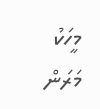މީހަކު މަރަން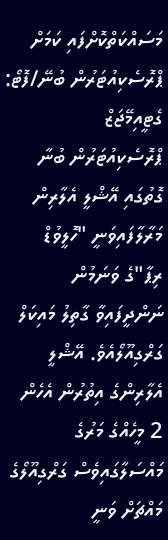މަސައްކަތްކޮށްފައި ކަމަށް ޕްރޮސެކިއުޓަރުން ބުނޭ/ފޮޓޯ: ގެޓީއިމޭޖަޒް
ޕްރޮސެކިއުޓަރުން ބުނާ ގޮތުގައި އޭޝްލީ އެލާރިން މަރާލާފައިވަނީ "ހޮލީވުޑް ރިޕާ"ގެ ވަނަމުން ނަންދީފައިވާ ގާތިލު މައިކަލް ގަރްގިއޫލޯއެވެ. އޭޝްލީ އެލާރިންގެ އިތުރުން އެހެން 2 މީހެއްގެ މަރުގެ މައްސަލާގައިވެސް ގަރްގިއޫލޯގެ މައްޗަށް ވަނީ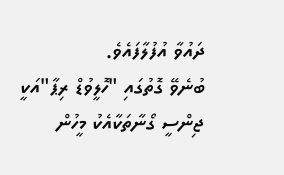ދައުވާ އުފުލާފައެވެ.
ބުނެވޭ ގޮތުގައި "ހޮލީވުޑް ރިޕާ"އަކީ ޖިންސީ ގޯނާތަކާއެކު މީހުން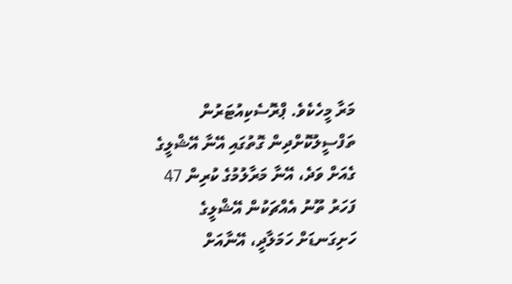މަރާ މީހެކެވެ. ޕްރޮސެކިއުޓަރުން ތަފްސީލުކޮށްދިން ގޮތުގައި އޭނާ އޭޝްލީގެ ގެއަށް ވަދެ، އޭނާ މަރާލުމުގެ ކުރިން 47 ފަހަރު ތޫނު އެއްޗަކުން އޭޝްލީގެ ހަށިގަނޑަށް ހަމަލާދީ، އޭނާއަށް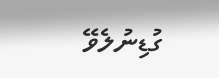ގުޑިނުލެވޭ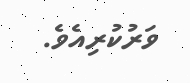ވަރުކުރިއެވެ.